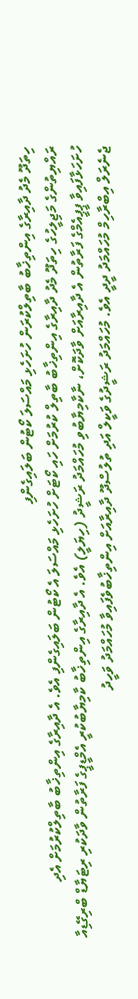ހިތަދޫ މެދު ދާއިރާގެ އިންތިޚާބު ބާތިލްކުރަން ހުށަހެޅި މައްސަލަ ކޯޓުން ބަލައިގެންފި
ރައްޔިތުންގެ މަޖިލީހުގެ ހިތަދޫ މެދު ދާއިރާގެ އިންތިޚާބު ބާތިލް ކުރުމަށް ހައި ކޯޓަށް ހުށަހެޅި މައްސަލަ އެ ކޯޓުން ބަލައިގެންފި އެވެ. އެ ދާއިރާގެ އިންތިޚާބު ބާތިލްކުރުމަށް އެދި ހުށަހަޅާފައިވާ ޕީޕީއެމްގެ ފަރާތުން އެ ދާއިރާއަށް ވާދަކޮށް، ނާކާމިޔާބުވި މުހައްމަދު ރަޝީދު (ހިޔަލީ) އެވެ. އެ ދާއިރާގެ އިންތިޚާބު ކާމިޔާބުކުރީ އެމްޑީޕީގެ ފަރާތުން ވާދަކުރި ރިޓަޔާޑް ބްރިގޭޑިއާ ޖެނެރަލް އިބްރާހިމް މުހައްމަދު ދީދީ އެވެ. މުހައްމަދު ރަޝީދުގެ ވަކީލް އަދި ތުލުސްދޫ ދާއިރާއަށް އިންތިޚާބުވެފައިވާ މުހައްމަދު ވަހީދު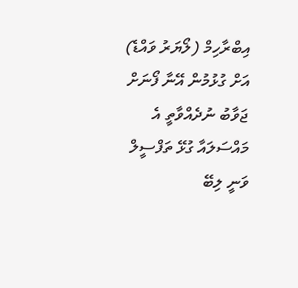އިބްރާހިމް (ލޯޔަރު ވައްޑެ) އަށް ގުޅުމުން އޭނާ ފޯނަށް ޖަވާބު ނުދެއްވާތީ އެ މައްސަލައާ ގުޅޭ ތަފްސީލް ވަނީ ލިބޭ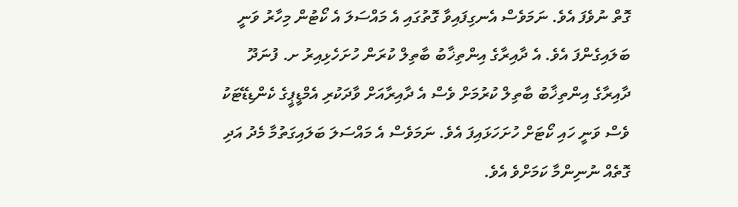ގޮތް ނުވެފަ އެވެ. ނަމަވެސް އެނގިފައިވާ ގޮތުގައި އެ މައްސަލަ އެ ކޯޓުން މިހާރު ވަނީ ބަލައިގެންފަ އެވެ. އެ ދާއިރާގެ އިންތިޚާބު ބާތިލް ކުރަން ހުށަހެޅިއިރު ށ. ފުނަދޫ ދާއިރާގެ އިންތިޚާބު ބާތިލް ކުރުމަށް ވެސް އެ ދާއިރާއަށް ވާދަކުރި އެމްޑީޕީގެ ކެންޑިޑޭޓަކު ވެސް ވަނީ ހައި ކޯޓަށް ހުށަހަޅައިފަ އެވެ. ނަމަވެސް އެ މައްސަލަ ބަލައިގަތުމާ މެދު އަދި ގޮތެއް ނުނިންމާ ކަމަށްވެ އެވެ.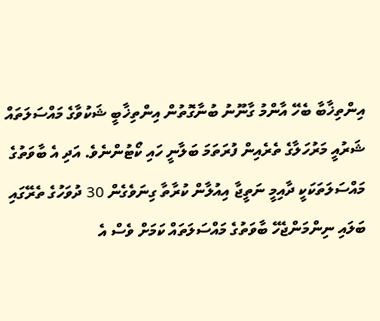އިންތިޚާބާ ބެހޭ އާންމު ގާނޫނު ބުނާގޮތުން އިންތިޚާބީ ޝަކުވާގެ މައްސަލަތައް ޝަރުއީ މަރުހަލާގެ ތެރެއިން ފުރަތަމަ ބަލާނީ ހައި ކޯޓުންނެވެ. އަދި އެ ބާވަތުގެ މައްސަލަތަކަކީ ދާއިމީ ނަތީޖާ އިއުލާން ކުރާތާ ގިނަވެގެން 30 ދުވަހުގެ ތެރޭގައި ބަލައި ނިންމަންޖެހޭ ބާވަތުގެ މައްސަލަތައް ކަމަށް ވެސް އެ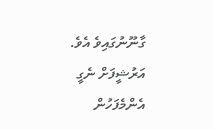ގާނޫނުގައިވެ އެވެ.
އަރުޝީފަށް ނެގީ
އެންމެފަހުން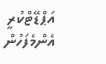އަޕްޑޭޓްކުރީ
އެންމެފަހުން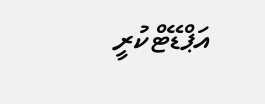އަޕްޑޭޓްކުރީ